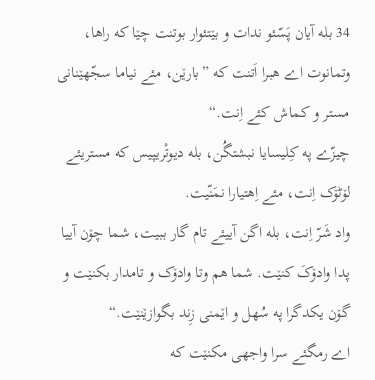34 بله آیان پَسّئو ندات و بێتئوار بوتنت چێا که راها، وتمانوت اے هبرا اَتنت که ”بارێن، مئے نیاما سجّهێنانی مستر و کماش کئے اِنت.“
چیزّے په کِلیسایا نبشتگُن، بله دیوتْریپیس که مستریئے لۆٹۆک اِنت، مئے اِهتیارا نمَنّیت.
واد شَرّ اِنت، بله اگن آییئے تام گار ببیت، شما چۆن آییا پدا وادۆکَ کنێت. شما هم وتا وادۆک و تامدار بکنێت و گۆن یکدگرا په سُهل و اێمنی زِند بگوازێنێت.“
اے رمگئے سرا واجهی مکنێت که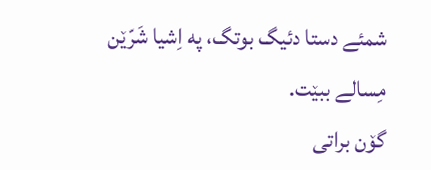شمئے دستا دئیگ بوتگ، په اِشیا شَرّێن مِسالے ببێت.
گۆن براتی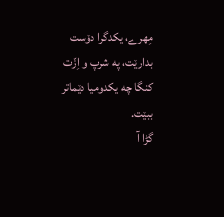مِهرے، یکدگرا دۆست بدارێت، په شرپ و اِزّت کنگا چه یکدومیا دێماتر ببێت.
گڑا آ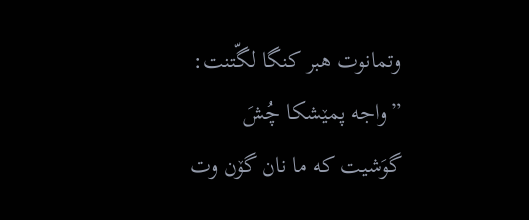وتمانوت هبر کنگا لگّتنت: ”واجه پمێشکا چُشَ گوَشیت که ما نان گۆن وت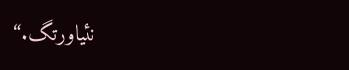نئیاورتگ.“